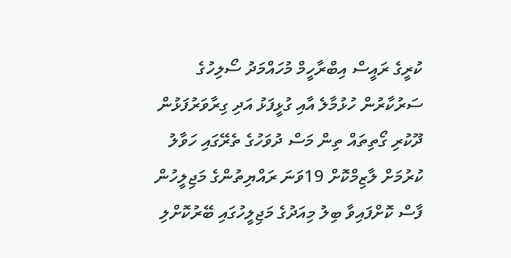ކުރީގެ ރައީސް އިބްރާހީމް މުހައްމަދު ސޯލިހުގެ ސަރުކާރުން ހުޅުމާލެ އާއި ގުޅީފަޅު އަދި ގިރާވަރުފަޅުން ދޫކުރި ގޯތިތައް ތިން މަސް ދުވަހުގެ ތެރޭގައި ހަވާލު ކުރުމަށް ލާޒިމްކޮށް 19ވަނަ ރައްޔިތުންގެ މަޖިލީހުން ފާސް ކޮށްފައިވާ ބިލު މިއަދުގެ މަޖިލީހުގައި ބޭރުކޮށްލި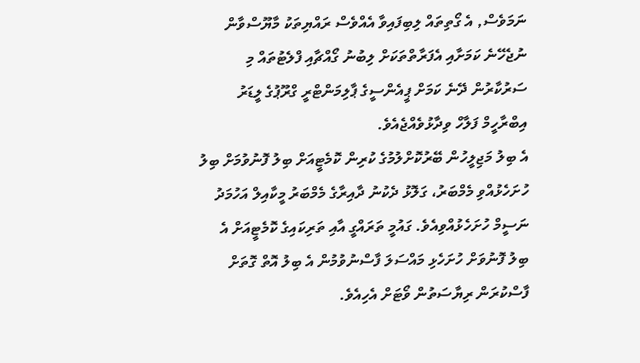ނަމަވެސް, އެ ގޯތިތައް ލިބިފައިވާ އެއްވެސް ރައްޔިތަކު މާޔޫސްވާން ނުޖެހޭނެ ކަމަށާއި އެފަރާތްތަކަށް ލިބުނު ގޯއްޗާއި ފްލެޓުތައް މި ސަރުކާރުން ދޭނެ ކަމަށް ޕީއެންސީގެ ޕާލިމަންޓްރީ ގްރޫޕުގެ ލީޑަރު އިބްރާހީމް ފަލާހް ވިދާޅުވެއްޖެއެވެ.
އެ ބިލު މަޖިލީހުން ބޭރުކޮށްލުމުގެ ކުރިން ކޮމެޓީއަށް ބިލު ފޮނުވުމަށް ބިލު ހުށަހެޅުއްވި މެމްބަރު، ގަލޮޅު ދެކުނު ދާއިރާގެ މެމްބަރު މީކާއިލް އަހުމަދު ނަސީމް ހުށަހެޅުއްވިއެވެ. ގައުމީ ތަރައްގީ އާއި ތަރިކައިގެ ކޮމެޓީއަށް އެ ބިލު ފޮނުވަށް ހުށަހެޅި މައްސަލަ ފާސްނުވުމުން އެ ބިލު އޮތް ގޮތަށް ފާސްކުރަން ރިޔާސަތުން ވޯޓަށް އެހިއެވެ.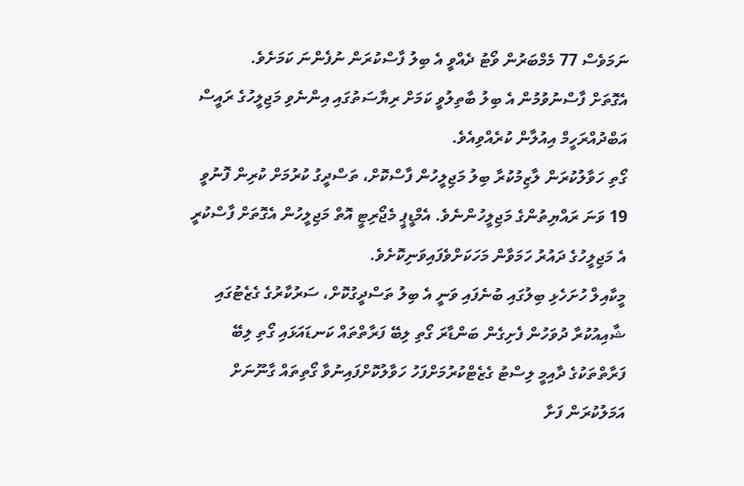ނަމަވެސް 77 މެމްބަރުން ވޯޓު ދެއްވީ އެ ބިލު ފާސްކުރަން ނުފެންނަ ކަމަށެވެ.
އެގޮތަށް ފާސްނުވުމުން އެ ބިލު ބާތިލުވީ ކަމަށް ރިޔާސަތުގައި އިންނެވި މަޖިލީހުގެ ރައީސް އަބްދުއްރަހީމް އިއުލާން ކުރެއްވިއެވެ.
ގޯތި ހަވާލުކުރަން ލާޒިމުކުރާ ބިލު މަޖިލީހުން ފާސްކޮށް، ތަސްދީގު ކުރުމަށް ކުރިން ފޮނުވީ 19 ވަނަ ރައްޔިތުންގެ މަޖިލީހުންނެވެ. އެމްޑީޕީ މެޖޯރިޓީ އޮތް މަޖިލީހުން އެގޮތަށް ފާސްކުރީ އެ މަޖިލީހުގެ ދައުރު ހަމަވާން މަހަކަށްވެފައިވަނިކޮށެވެ.
މީކާއިލް ހުށަހެޅި ބިލުގައި ބުނެފައި ވަނީ އެ ބިލު ތަސްދީގުކޮށް، ސަރުކާރުގެ ގެޒެޓުގައި ޝާއިއުކުރާ ދުވަހުން ފެށިގެން ބަންޑާރަ ގޯތި ލިބޭ ފަރާތްތައް ކަނޑައަޅައި ގޯތި ލިބޭ ފަރާތްތަކުގެ ދާއިމީ ލިސްޓު ގެޒެޓްކުރުމަށްފަހު ހަވާލުކޮށްފައިނުވާ ގޯތިތައް ގާނޫނަށް އަމަލުކުރަން ފަށާ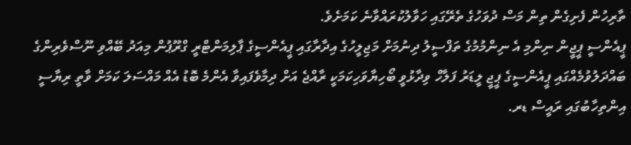ތާރިހުން ފެށިގެން ތިން މަސް ދުވަހުގެ ތެރޭގައި ހަވާލުކުރައްވާނެ ކަމަށެވެ.
ޕީއެންސީ ޕީޖީން ނިންމި އެ ނިންމުމުގެ ތަފްސީލު ދިނުމަށް މަޖިލީހުގެ އިދާރާގައި ޕީއެންސީގެ ޕާލިމަންޓްރީ ގްރޫޕުން މިއަދު ބޭއްވި ނޫސްވެރިންގެ ބައްދަލުވުމެއްގައި ޕީއެންސީގެ ޕީޖީ ލީޑަރު ފަލާހް ވިދާޅުވީ ބޯހިޔާވަހިކަމަކީ ރާއްޖެ އަށް ދިމާވެފައިވާ އެންމެ ބޮޑު އެއް މައްސަލަ ކަމަށް ވާތީ ރިޔާސީ އިންތިހާބުގައި ރައީސް ޑރ.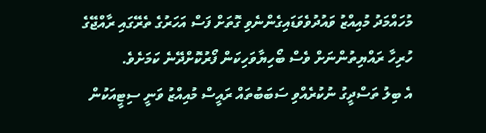މުހައްމަދު މުއިއްޒު ވައުދުވެވަޑައިގެންނެވި ގޮތަށް ފަސް އަހަރުގެ ތެރޭގައި ރާއްޖޭގެ ހުރިހާ ރައްޔިތުންނަށް ވެސް ބޯހިޔާވަހިކަން ފޯރުކޮށްދޭނެ ކަމަށެވެ.
އެ ބިލު ތަސްދީގު ނުކުރެއްވި ސަބަބުތައް ރައީސް މުއިއްޒު ވަނީ ސިޓީއަކުން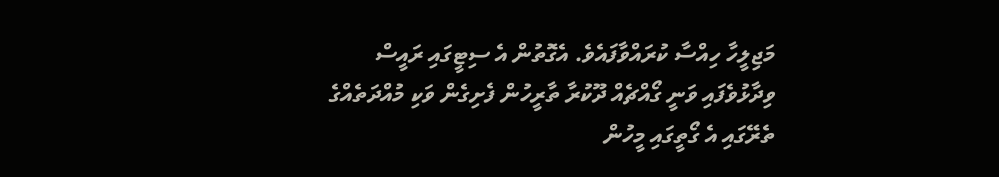މަޖިލީހާ ހިއްސާ ކުރައްވާފައެވެ. އެގޮތުން އެ ސިޓީގައި ރައީސް ވިދާޅުވެފައި ވަނީ ގޯއްޗެއް ދޫކުރާ ތާރީހުން ފެށިގެން ވަކި މުއްދަތެއްގެ ތެރޭގައި އެ ގޯތީގައި މީހުން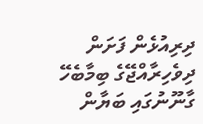ދިރިއުޅެން ފަށަން ދިވެހިރާއްޖޭގެ ބިމާބެހޭ ގާނޫނުގައި ބަޔާން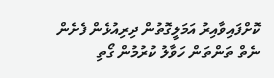ކޮށްފައިވާއިރު އަމަލީގޮތުން ދިރިއުޅެން ފެށެން ނެތް ތަންތަން ހަވާލު ކުރުމުން ގޯތި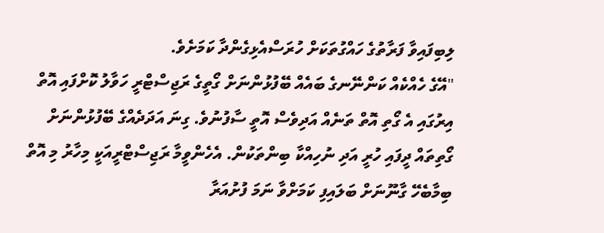ލިބިފައިވާ ފަރާތުގެ ހައްގުތަކަށް ހުރަސްއެޅިގެންދާ ކަމަށެވެ.
"އޭގެ ހެއްކެއް ކަންނޭނގެ ބައެއް ބޭފުޅުންނަށް ގޯތީގެ ރަޖިސްޓްރީ ހަވާލު ކޮށްފައި އޮތް އިރުގައި އެ ގޯތި އޮތް ތަނެއް އަދިވެސް އޮތީ ސާފުނުވެ. ގިނަ އަދަދެއްގެ ބޭފުޅުންނަށް ގޯތިތައް ދީފައި ހުރީ އަދި ނުހިއްކާ ބިންތަކުން. އެހެންވީމާ ރަޖިސްޓްރީއަކީ މިހާރު މި އޮތް ބިމާބެހޭ ގާނޫނަށް ބަލައިފި ކަމަށްވާ ނަމަ ފުށުއަރާ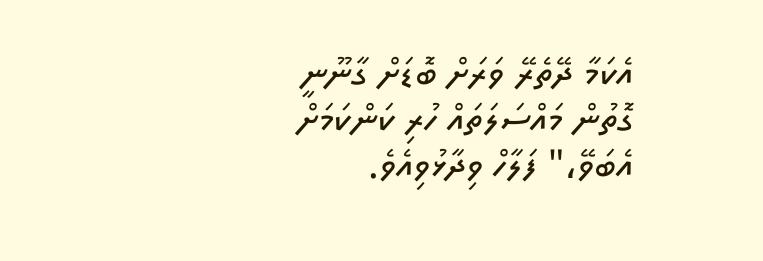އެކަމާ ދޭތެރޭ ވަރަށް ބޮޑަށް ގާނޫނީ ގޮތުން މައްސަލަތައް ހުރި ކަންކަމަށް އެބަވޭ،" ފަލާހް ވިދާޅުވިއެވެ.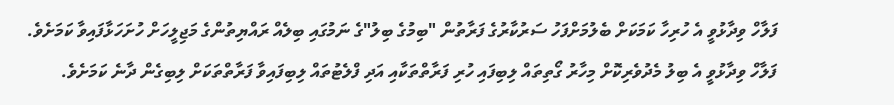ފަލާހް ވިދާޅުވީ އެ ހުރިހާ ކަމަކަށް ބެލުމަށްފަހު ސަރުކާރުގެ ފަރާތުން "ބިމުގެ ބިލު"ގެ ނަމުގައި ބިލެއް ރައްޔިތުންގެ މަޖިލީހަށް ހުށަހަޅާފައިވާ ކަމަށެވެ. ފަލާހް ވިދާޅުވީ އެ ބިލު މެދުވެރިކޮށް މިހާރު ގޯތިތައް ލިބިފައި ހުރި ފަރާތްތަކާއި އަދި ފްލެޓުތައް ލިބިފައިވާ ފަރާތްތަކަށް ލިބިގެން ދާނެ ކަމަށެވެ.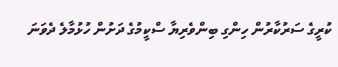ކުރީގެ ސަރުކާރުން ހިންގި ބިންވެރިޔާ ސްކީމުގެ ދަށުން ހުޅުމާލެ ދެވަނަ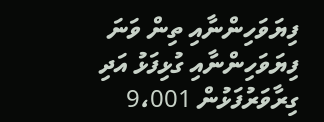ފިޔަވަހިންނާއި ތިން ވަނަ ފިޔަވަހިންނާއި ގުޅިފަޅު އަދި ގިރާވަރުފަޅުން 9،001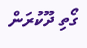ގޯތި ދޫކުރަން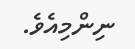ނިންމިއެވެ.